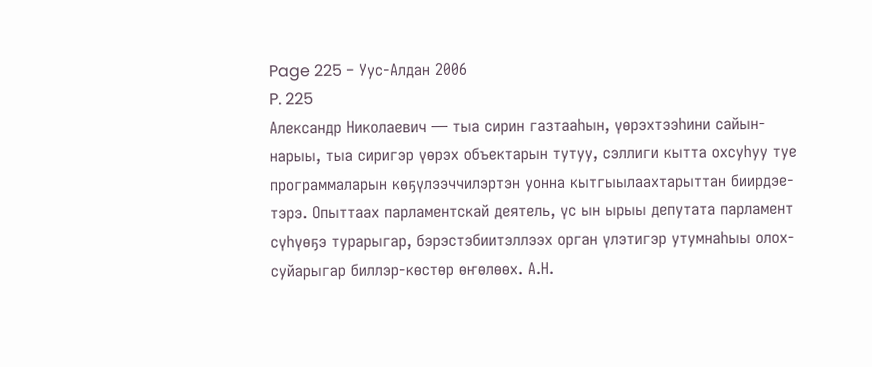Page 225 - Уус-Алдан 2006
P. 225
Александр Николаевич — тыа сирин газтааһын, үөрэхтээһини сайын-
нарыы, тыа сиригэр үөрэх объектарын тутуу, сэллиги кытта охсуһуу туе
программаларын көҕүлээччилэртэн уонна кытгыылаахтарыттан биирдэе-
тэрэ. Опыттаах парламентскай деятель, үс ын ырыы депутата парламент
сүһүөҕэ турарыгар, бэрэстэбиитэллээх орган үлэтигэр утумнаһыы олох-
суйарыгар биллэр-көстөр өҥөлөөх. А.Н.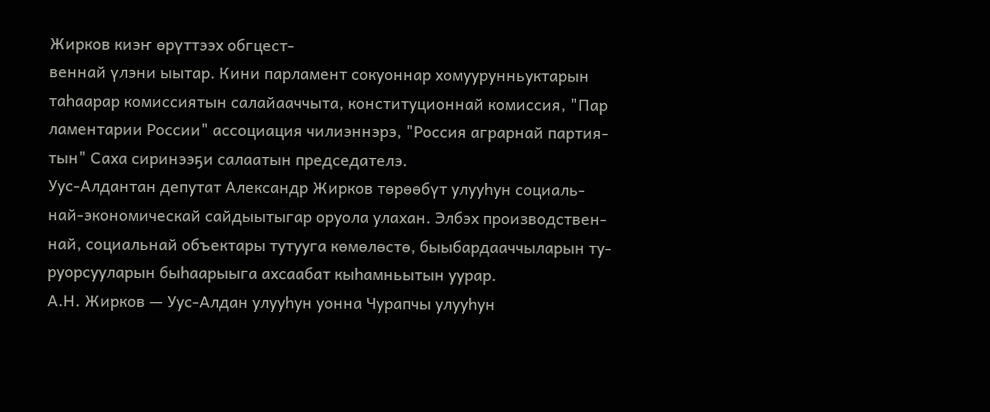Жирков киэҥ өрүттээх обгцест-
веннай үлэни ыытар. Кини парламент сокуоннар хомуурунньуктарын
таһаарар комиссиятын салайааччыта, конституционнай комиссия, "Пар
ламентарии России" ассоциация чилиэннэрэ, "Россия аграрнай партия-
тын" Саха сиринээҕи салаатын председателэ.
Уус-Алдантан депутат Александр Жирков төрөөбүт улууһун социаль-
най-экономическай сайдыытыгар оруола улахан. Элбэх производствен-
най, социальнай объектары тутууга көмөлөстө, быыбардааччыларын ту-
руорсууларын быһаарыыга ахсаабат кыһамньытын уурар.
А.Н. Жирков — Уус-Алдан улууһун уонна Чурапчы улууһун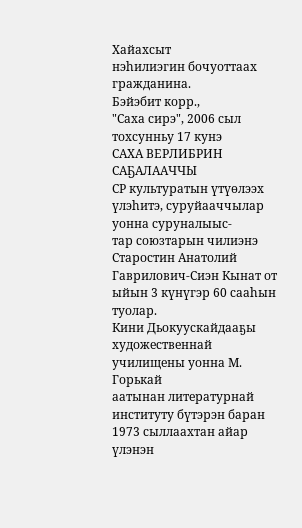Хайахсыт
нэһилиэгин бочуоттаах гражданина.
Бэйэбит корр.,
"Саха сирэ", 2006 сыл тохсунньу 17 кунэ
САХА ВЕРЛИБРИН САҔАЛААЧЧЫ
СР культуратын үтүөлээх үлэһитэ, суруйааччылар уонна суруналыыс-
тар союзтарын чилиэнэ Старостин Анатолий Гаврилович-Сиэн Кынат от
ыйын 3 күнүгэр 60 сааһын туолар.
Кини Дьокуускайдааҕы художественнай училищены уонна М. Горькай
аатынан литературнай институту бүтэрэн баран 1973 сыллаахтан айар
үлэнэн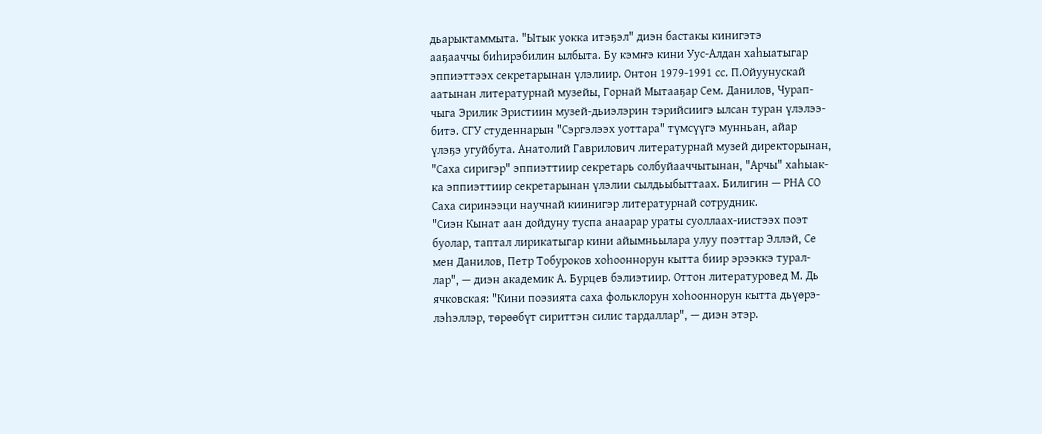дьарыктаммыта. "Ытык уокка итэҕэл" диэн бастакы кинигэтэ
ааҕааччы биһирэбилин ылбыта. Бу кэмҥэ кини Уус-Алдан хаһыатыгар
эппиэттээх секретарынан үлэлиир. Онтон 1979-1991 сс. П.Ойуунускай
аатынан литературнай музейы, Горнай Мытааҕар Сем. Данилов, Чурап-
чыга Эрилик Эристиин музей-дьиэлэрин тэрийсиигэ ылсан туран үлэлээ-
битэ. СГУ студеннарын "Сэргэлээх уоттара" түмсүүгэ мунньан, айар
үлэҕэ угуйбута. Анатолий Гаврилович литературнай музей директорынан,
"Саха сиригэр" эппиэттиир секретарь солбуйааччытынан, "Арчы" хаһыак-
ка эппиэттиир секретарынан үлэлии сылдьыбыттаах. Билигин — РНА СО
Саха сиринээци научнай киинигэр литературнай сотрудник.
"Сиэн Кынат аан дойдуну туспа анаарар ураты суоллаах-иистээх поэт
буолар, таптал лирикатыгар кини айымньылара улуу поэттар Эллэй, Се
мен Данилов, Петр Тобуроков хоһооннорун кытта биир эрээккэ турал-
лар", — диэн академик А. Бурцев бэлиэтиир. Оттон литературовед М. Дь
ячковская: "Кини поэзията саха фольклорун хоһооннорун кытта дьүөрэ-
лэһэллэр, төрөөбүт сириттэн силис тардаллар", — диэн этэр.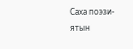Саха поэзи-
ятын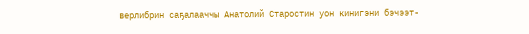верлибрин саҕалааччы Анатолий Старостин уон кинигэни бэчээт-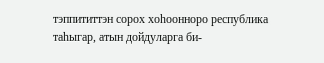тэппититтэн сорох хоһоонноро республика таһыгар, атын дойдуларга би-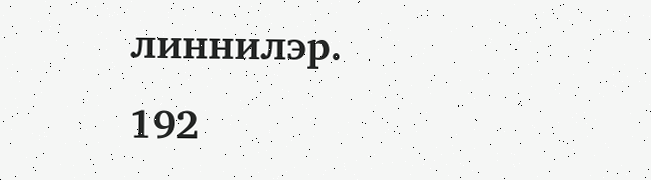линнилэр.
192